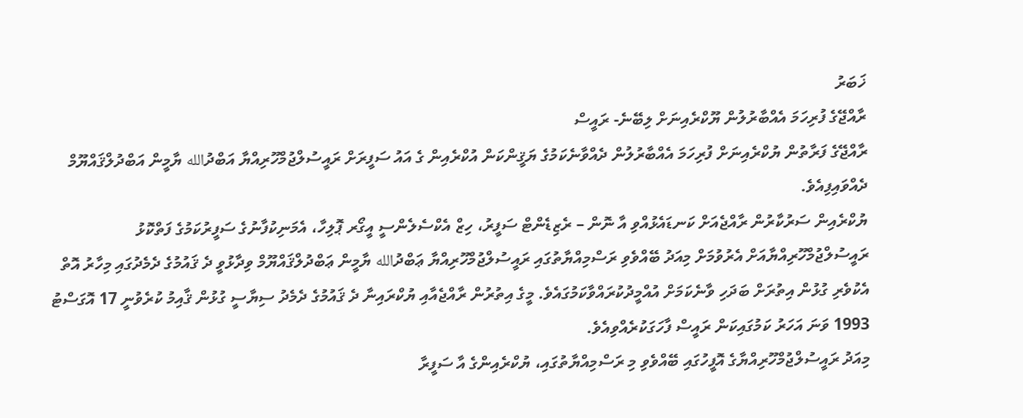ޚަބަރު
ރާއްޖޭގެ ފުރިހަމަ އެއްބާރުލުން ޔޫކްރެއިނަށް ލިބޭނެ- ރައީސް
ރާއްޖޭގެ ފަރާތުން ޔުކްރެއިނަށް ފުރިހަމަ އެއްބާރުލުން ދެއްވާނެކަމުގެ ޔަޤީންކަން އުކްރެއިން ގެ އައު ސަފީރަށް ރައީސުލްޖުމްހޫރިއްޔާ އަބްދުالله ޔާމީން އަބްދުލްޤައްޔޫމް ދެއްވައިފިއެވެ.
ޔުކްރެއިން ސަރުކާރުން ރާއްޖެއަށް ކަނޑައެޅުއްވި އާ ނޮން – ރެޒިޑެންޓް ސަފީރު، ހިޒް އެކްސެލެންސީ އީގޯރ ޕޮލިހާ، އެމަނިކުފާނުގެ ސަފީރުކަމުގެ ފަތްކޮޅު ރައީސުލްޖުމްހޫރިއްޔާއަށް އެރުވުމަށް މިއަދު ބޭއްވެވި ރަސްމިއްޔާތުގައި ރައީސުލްޖުމްހޫރިއްޔާ ޢަބްދުالله ޔާމީން ޢަބްދުލްޤައްޔޫމް ވިދާޅުވީ ދެ ޤައުމުގެ ދެމެދުގައި މިހާރު އޮތް އެކުވެރި ގުޅުން އިތުރަށް ބަދަހި ވާނެކަމަށް އުއްމީދުކުރައްވާކަމުގައެވެ. މީގެ އިތުރުން ރާއްޖެއާއި ޔުކްރައިނާ ދެ ޤައުމުގެ ދެމެދު ސިޔާސީ ގުޅުން ޤާއިމު ކުރެވުނީ 17 އޮގަސްޓު 1993 ވަނަ އަހަރު ކަމުގައިކަން ރައީސް ފާހަގަކުރެއްވިއެވެ.
މިއަދު ރައީސުލްޖުމްހޫރިއްޔާގެ އޮފީހުގައި ބޭއްވެވި މި ރަސްމިއްޔާތުގައި، ޔުކްރެއިންގެ އާ ސަފީރާ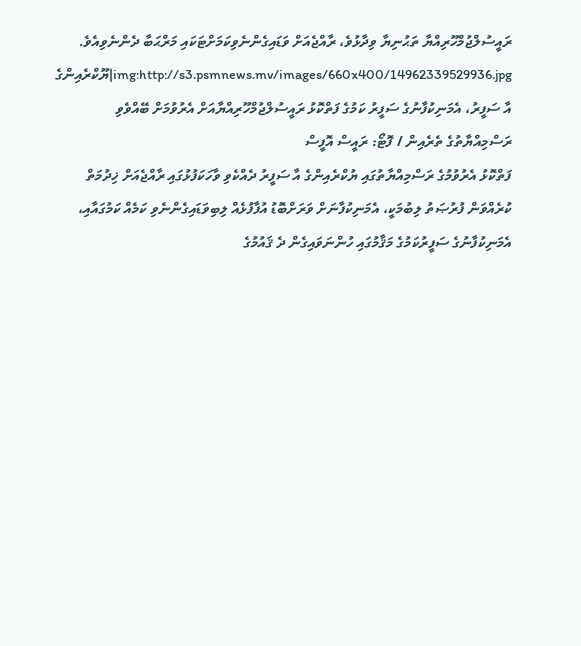ރައީސުލްޖުމްހޫރިއްޔާ ތަޙުނިޔާ ވިދާޅުވެ، ރާއްޖެއަށް ވަޑައިގެންނެވިކަމަށްޓަކައި މަރްޙަބާ ދެންނެވިއެވެ.
img:http://s3.psmnews.mv/images/660x400/14962339529936.jpg|ޔޫކްރެއިންގެ އާ ސަފީރު، އެމަނިކުފާނުގެ ސަފީރު ކަމުގެ ފަތްކޮޅު ރައީސުލްޖުމްހޫރިއްޔާއަށް އެރުވުމަށް ބޭއްވެވި ރަސްމިއްޔާތުގެ ތެރެއިން / ފޮޓޯ: ރައީސް އޮފީސް
ފަތްކޮޅު އެރުވުމުގެ ރަސްމިއްޔާތުގައި ޔުކްރެއިންގެ އާ ސަފީރު ދެއްކެވި ވާހަކަފުޅުގައި ރާއްޖެއަށް ޚިދުމަތް ކުރެއްވަން ފުރުޞަތު ލިބުމަކީ، އެމަނިކުފާނަށް ވަރަށްބޮޑު އުފާފުޅެއް ލިބިވަޑައިގެންނެވި ކަމެއް ކަމުގައާއި، އެމަނިކުފާނުގެ ސަފީރުކަމުގެ މަޤާމުގައި ހުންނަވައިގެން ދެ ޤައުމުގެ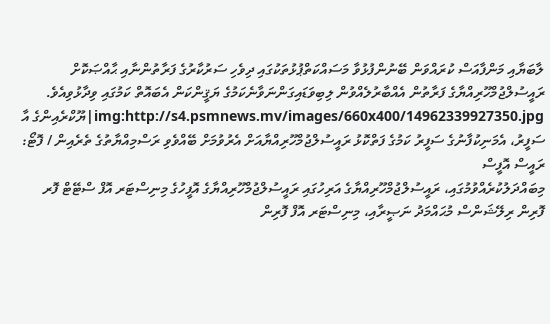ލާބަޔާއި މަންފާއަސް ކުރައްވަން ބޭނުންފުޅުވާ މަސައްކަތްޕުޅުތަކުގައި ދިވެހި ސަރުކާރުގެ ފަރާތުންނާއި ޙާއްޞަކޮށް ރައީސުލްޖުމްހޫރިއްޔާގެ ފަރާތުން އެއްބާރުލެއްވުން ލިބިވަޑައިގަންނަވާނެކަމުގެ ޔަޤީންކަން އެބައޮތް ކަމުގައި ވިދާޅުވިއެވެ.
img:http://s4.psmnews.mv/images/660x400/14962339927350.jpg|ޔޫކްރެއިންގެ އާ ސަފީރު، އެމަނިކުފާނުގެ ސަފީރު ކަމުގެ ފަތްކޮޅު ރައީސުލްޖުމްހޫރިއްޔާއަށް އެރުވުމަށް ބޭއްވެވި ރަސްމިއްޔާތުގެ ތެރެއިން / ފޮޓޯ: ރައީސް އޮފީސް
މިބައްދަލުކުރެއްވުމުގައި، ރައީސުލްޖުމްހޫރިއްޔާގެ އަރިހުގައި ރައީސުލްޖުމްހޫރިއްޔާގެ އޮފީހުގެ މިނިސްޓަރ އޮފް ސްޓޭޓް ފޮރ ފޮރިން ރިލޭޝަންސް މުޙައްމަދު ނަޞީރާއި، މިނިސްޓަރ އޮފް ފޮރިން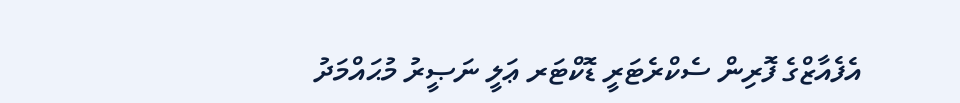އެފެއާޒްގެ ފޮރިން ސެކްރެޓަރީ ޑޮކްޓަރ ޢަލީ ނަޞީރު މުޙައްމަދު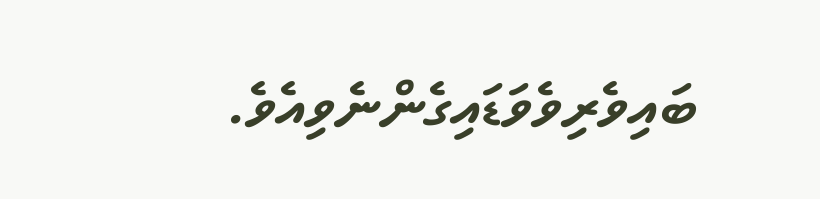ބައިވެރިވެވަޑައިގެންނެވިއެވެ.